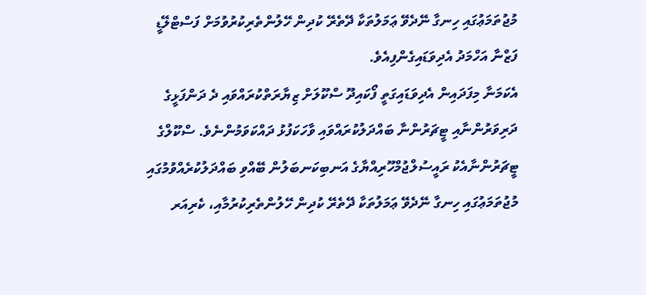މުޖުތަމަޢުގައި ހިނގާ ނޭދެވޭ ޢަމަލުތަކާ ދޭތެރޭ ކުދިން ހޭލުންތެރިކުރުވުމަށް ފަސްޓްލޭޑީ ފަޒްނާ އަހްމަދު އެދިވަޑައިގެންފިއެވެ.
އެކަމަނާ މިފަދައިން އެދިވަޑައިގަތީ ފޯކައިދޫ ސްކޫލަށް ޒިޔާރަތްކުރައްވައި ދެ ދަންފަޅީގެ ދަރިވަރުންނާއި ޓީޗަރުންނާ ބައްދަލުކުރައްވައި ވާހަކަފުޅު ދައްކަވަމުންނެވެ. ސްކޫލްގެ ޓީޗަރުންނާއެކު ރައީސުލްޖުމްހޫރިއްޔާގެ އަނބިކަނބަލުން ބޭއްވި ބައްދަލުކުރެއްވުމުގައި މުޖުތަމަޢުގައި ހިނގާ ނޭދެވޭ ޢަމަލުތަކާ ދޭތެރޭ ކުދިން ހޭލުންތެރިކުރުމާއި، ކެރިއަރ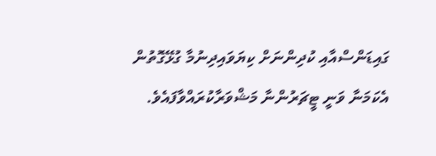ގައިޑަންސްއާއި ކުދިންނަށް ކިޔަވައިދިނުމާ ގުޅޭގޮތުން އެކަމަނާ ވަނީ ޓީޗަރުންނާ މަޝްވަރާކުރައްވާފައެވެ.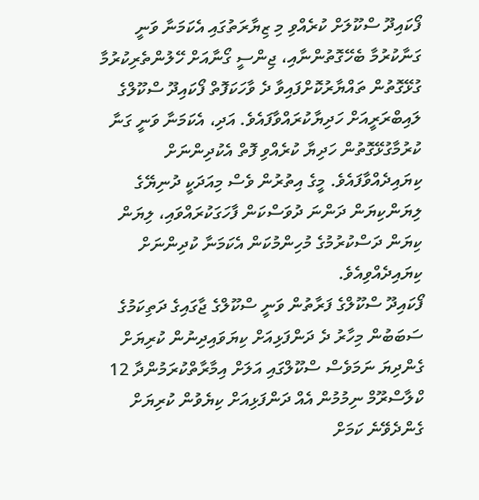ފޯކައިދޫ ސްކޫލަށް ކުރެއްވި މި ޒިޔާރަތުގައި އެކަމަނާ ވަނީ ގަނާކުރުމާ ބެހޭގޮތުންނާއި، ޖިންސީ ގޯނާއަށް ހޭލުންތެރިކުރުމާ ގުޅޭގޮތުން ތައްޔާރުކޮށްފައިވާ ދެ ވާހަކަފޮތް ފޯކައިދޫ ސްކޫލްގެ ލައިބްރަރީއަށް ހަދިޔާކުރައްވާފައެވެ. އަދި، އެކަމަނާ ވަނީ ގަނާ ކުރުމާގުޅޭގޮތުން ހަދިޔާ ކުރެއްވި ފޮތް އެކުދިންނަށް ކިޔައިދެއްވާފައެވެ. މީގެ އިތުރުން ވެސް މިއަދަކީ ދުނިޔޭގެ ލިޔަންކިޔަން ދަންނަ ދުވަސްކަން ފާހަގަކުރައްވައި، ލިޔަން ކިޔަން ދަސްކުރުމުގެ މުހިންމުކަން އެކަމަނާ ކުދިންނަށް ކިޔައިދެއްވިއެވެ.
ފޯކައިދޫ ސްކޫލްގެ ފަރާތުން ވަނީ ސްކޫލްގެ ޖާގައިގެ ދަތިކަމުގެ ސަބަބުން މިހާރު ދެ ދަންފަޅިއަށް ކިޔަވައިދިނުން ކުރިޔަށް ގެންދިޔަ ނަމަވެސް ސްކޫލްގައި އަލަށް އިމާރާތްކުރަމުންދާ 12 ކްލާސްރޫމް ނިމުމުން އެއް ދަންފަޅިއަށް ކިޔެވުން ކުރިޔަށް ގެންދެވޭނެ ކަމަށް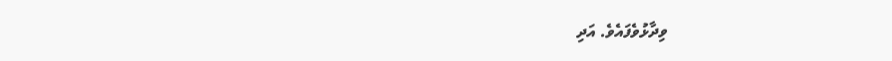ވިދާޅުވެފައެވެ. އަދި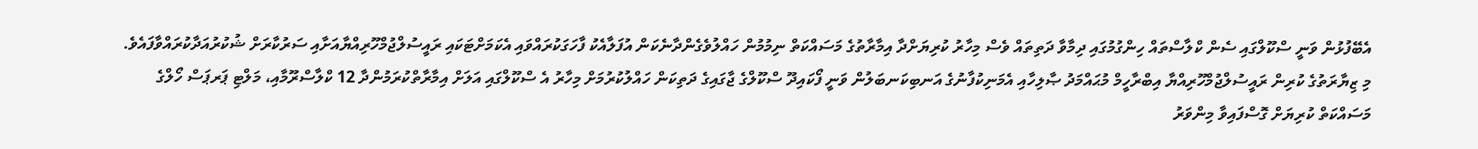އެބޭފުޅުން ވަނީ ސްކޫލްގައި ސެން ކްލާސްތައް ހިންގުމުގައި ދިމާވާ ދަތިތައް ވެސް މިހާރު ކުރިޔަށްދާ އިމާރާތުގެ މަސައްކަތް ނިމުމުން ހައްލުވެގެންދާނެކަން އުފަލާއެކު ފާހަގަކުރައްވައި އެކަމަށްޓަކައި ރައީސުލްޖުމްހޫރިއްޔާއަށާއި ސަރުކާރަށް ޝުކުރުއަދާކުރައްވާފައެވެ.
މި ޒިޔާރަތުގެ ކުރިން ރައީސުލްޖުމްހޫރިއްޔާ އިބްރާހީމް މުޙައްމަދު ޞާލިހާއި އެމަނިކުފާނުގެ އަނބިކަނބަލުން ވަނީ ފޯކައިދޫ ސްކޫލްގެ ޖާގައިގެ ދަތިކަން ހައްލުކުރުމަށް މިހާރު އެ ސްކޫލްގައި އަލަށް އިމާރާތްކުރަމުންދާ 12 ކްލާސްރޫމާއި، މަލްޓި ޕަރޕަސް ހޯލްގެ މަސައްކަތް ކުރިޔަށް ގޮސްފައިވާ މިންވަރު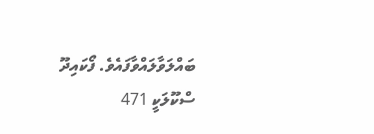ބައްލަވާލައްވާފައެވެ. ފޯކައިދޫ ސްކޫލަކީ 471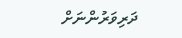ދަރިވަރުންނަށް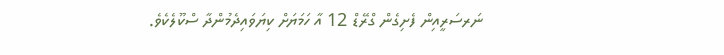ނަރސަރީއިން ފެށިގެން ގްރޭޑް 12 އާ ހަމަޔަށް ކިޔަވައިދެމުންދާ ސްކޫލެކެވެ.